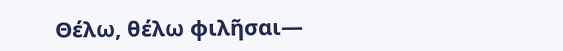Θέλω, θέλω φιλῆσαι—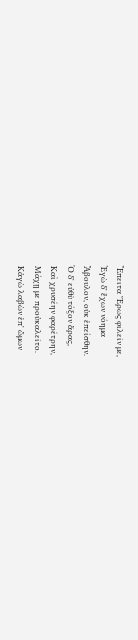Ἔπειτα ῎Ερως φιλεῖν με,
Ἐγὼ δ᾽ ἔχων νόημα
Ἄβουλον, οὐκ ἐπείσθην.
Ὁ δ᾽ εὐθὺ τόξον ἄρας,
Καὶ χρυσέην φαρέτρην,
Μάχῃ με προὐκαλεῖτο.
Κἀγὼ λαβὼν ἐπ᾽ ὤμων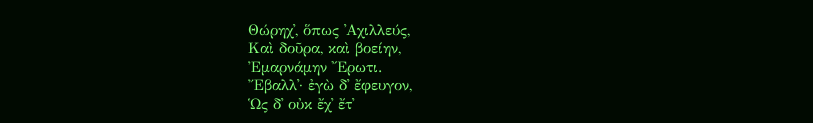Θώρηχ᾽, ὅπως ᾿Αχιλλεύς,
Καὶ δοῦρα, καὶ βοείην,
Ἐμαρνάμην ῎Ερωτι.
Ἔβαλλ᾽· ἐγὼ δ᾽ ἔφευγον,
Ὡς δ᾽ οὐκ ἔχ᾽ ἔτ᾽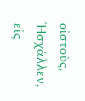οἰστοὺς,
Ἡσχάλλεν, εἰς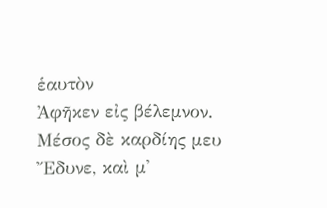ἑαυτὸν
Ἀφῆκεν εἰς βέλεμνον.
Μέσος δὲ καρδίης μευ
Ἔδυνε, καὶ μ᾽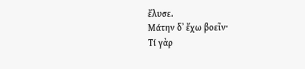ἔλυσε.
Μάτην δ᾽ ἔχω βοεῖν·
Τί γὰρ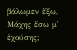βάλωμεν ἔξω,
Μάχης ἔσω μ᾽ ἐχούσης;